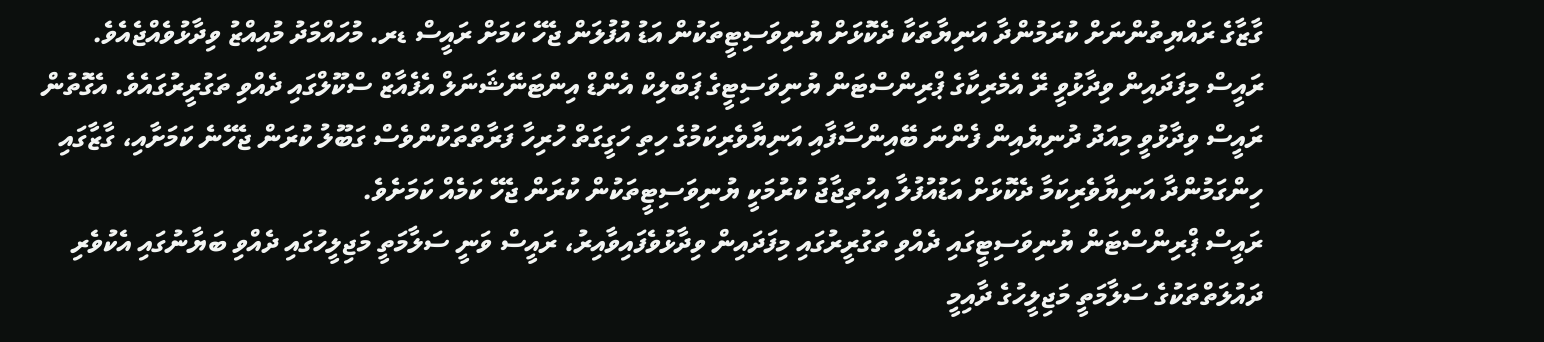ގާޒާގެ ރައްޔިތުންނަށް ކުރަމުންދާ އަނިޔާތަކާ ދެކޮޅަށް ޔުނިވަސިޓީތަކުން އަޑު އުފުލަން ޖެހޭ ކަމަށް ރައީސް ޑރ. މުހައްމަދު މުއިއްޒު ވިދާޅުވެއްޖެއެވެ.
ރައީސް މިފަދައިން ވިދާޅުވީ ރޭ އެމެރިކާގެ ޕްރިންސްޓަން ޔުނިވަސިޓީގެ ޕަބްލިކް އެންޑް އިންޓަނޭޝަނަލް އެފެއާޒް ސްކޫލްގައި ދެއްވި ތަގުރީރުގައެވެ. އެގޮތުން ރައީސް ވިދާޅުވީ މިއަދު ދުނިޔެއިން ފެންނަ ބޭއިންސާފާއި އަނިޔާވެރިކަމުގެ ހިތި ހަގީގަތް ހުރިހާ ފަރާތްތަކުންވެސް ގަބޫލު ކުރަން ޖެހޭނެ ކަމަށާއި، ގާޒާގައި ހިންގަމުންދާ އަނިޔާވެރިކަމާ ދެކޮޅަށް އަޑުއުފުލާ އިހުތިޖާޖު ކުރުމަކީ ޔުނިވަސިޓީތަކުން ކުރަން ޖެހޭ ކަމެއް ކަމަށެވެ.
ރައީސް ޕްރިންސްޓަން ޔުނިވަސިޓީގައި ދެއްވި ތަގުރީރުގައި މިފަދައިން ވިދާޅުވެފައިވާއިރު، ރައީސް ވަނީ ސަލާމަތީ މަޖިލީހުގައި ދެއްވި ބަޔާނުގައި އެކުވެރި ދައުލަތްތަކުގެ ސަލާމަތީ މަޖިލީހުގެ ދާއިމީ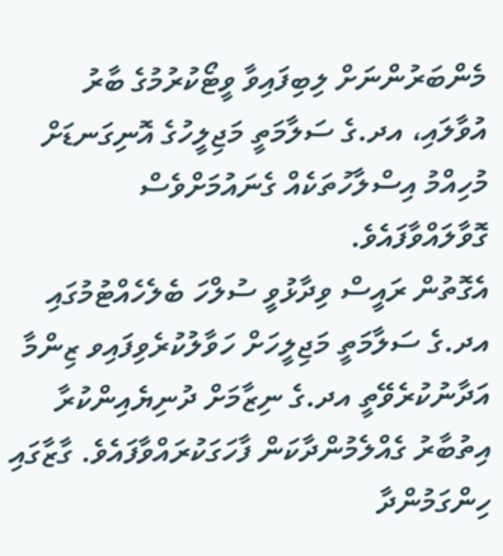މެންބަރުންނަށް ލިބިފައިވާ ވީޓޯކުރުމުގެ ބާރު އުވާލައި، އދ.ގެ ސަލާމަތީ މަޖިލީހުގެ އޮނިގަނޑަށް މުހިއްމު އިސްލާހުތަކެއް ގެނައުމަށްވެސް ގޮވާލައްވާފައެވެ.
އެގޮތުން ރައީސް ވިދާޅުވީ ސުލްހަ ބެލެހެއްޓުމުގައި އދ.ގެ ސަލާމަތީ މަޖިލީހަށް ހަވާލުކުރެވިފައިވ ޒިންމާ އަދާނުކުރެވޭތީ އދ.ގެ ނިޒާމަށް ދުނިޔެއިންކުރާ އިތުބާރު ގެއްލެމުންދާކަން ފާހަގަކުރައްވާފައެވެ. ގާޒާގައި ހިންގަމުންދާ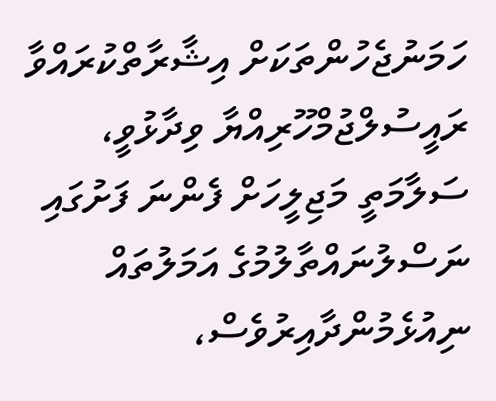ހަމަނުޖެހުންތަކަށް އިޝާރާތްކުރައްވާ ރައީސުލްޖުމްހޫރިއްޔާ ވިދާޅުވީ، ސަލާމަތީ މަޖިލީހަށް ފެންނަ ފަށުގައި ނަސްލުނައްތާލުމުގެ އަމަލުތައް ނިއުޅެމުންދާއިރުވެސް،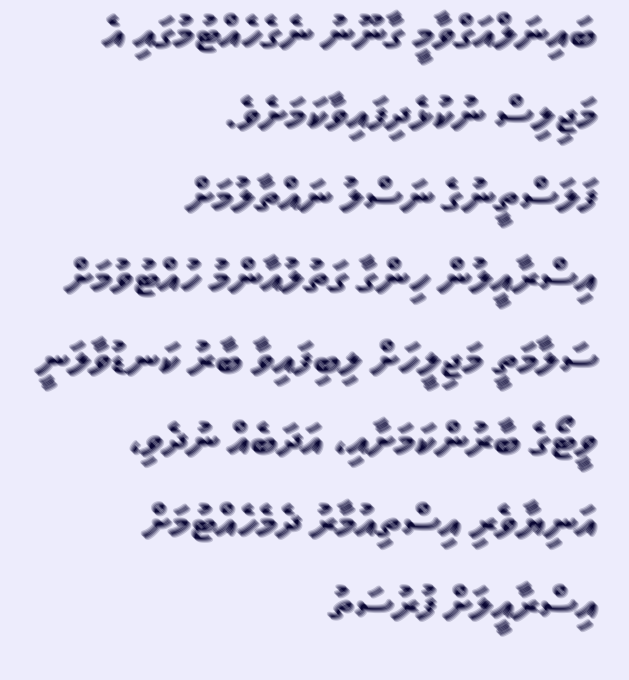ބައިނަލްއަގްވާމީ ގާނޫނު ނެގެހެއްޓުމުގައި އެ މަޖިލިސް ނުކުޅެދިފައިވާކަމަށެވެ.
ފަލަސްތީނުގެ ނަސްލު ނައްތާލުމަށް އިސްރާއީލުން ހިންގާ ގަތުލުއާންމު ހުއްޓުވުމަށް ސަލާމަތީ މަޖިލީހަށް ލިބިފައިވާ ބާރު ކަނޑުވާލަނީ ވީޓޯގެ ބާރުންކަމަށާއި، އަދަބެއް ނުދެވި، އަނިޔާވެރި އިސްތިއުމާރު ދެމެހެއްޓުމަށް އިސްރާއީލަށް ފުރުސަތު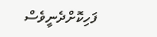ފަހިކޮށްދެނީވެސް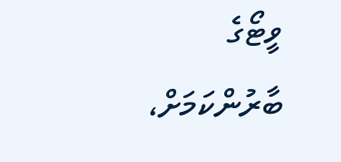ވީޓޯގެ ބާރުންކަމަށް،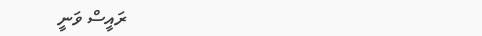ރައީސް ވަނީ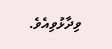ވިދާޅުވިއެވެ.